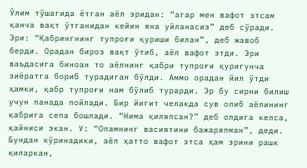Ўлим тўшагида ётган аёл эридан: “агар мен вафот этсам қанча вақт ўтганидан кейин яна уйланасиз” деб сўради. Эри: “Қабрингнинг тупроғи қуриши билан”, деб жавоб берди. Орадан бироз вақт ўтиб, аёл вафот этди. Эри ваъдасига биноан то аёлнинг қабри тупроғи қуригунча зиёратга бориб турадиган бўлди. Аммо орадан йил ўтди ҳамки, қабр тупроғи нам бўлиб турарди. Эр бу сирни билиш учун панада пойлади. Бир йигит челакда сув олиб аёлининг қабрига сепа бошлади. “Нима қиляпсан?” деб олдига келса, қайниси экан. У: “Опамнинг васиятини бажаряпман”, деди.
Бундан кўринадики, аёл ҳатто вафот этса ҳам эрини рашк қиларкан,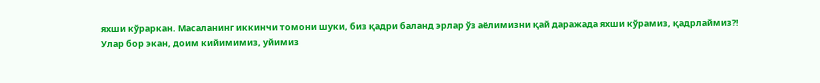яхши кўраркан. Масаланинг иккинчи томони шуки, биз қадри баланд эрлар ўз аёлимизни қай даражада яхши кўрамиз, қадрлаймиз?!
Улар бор экан, доим кийимимиз, уйимиз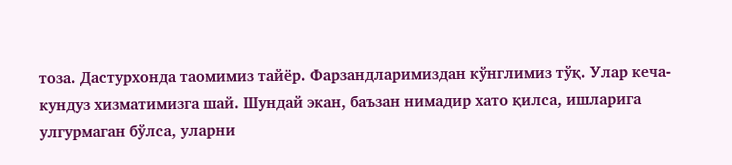тоза. Дастурхонда таомимиз тайёр. Фарзандларимиздан кўнглимиз тўқ. Улар кеча-кундуз хизматимизга шай. Шундай экан, баъзан нимадир хато қилса, ишларига улгурмаган бўлса, уларни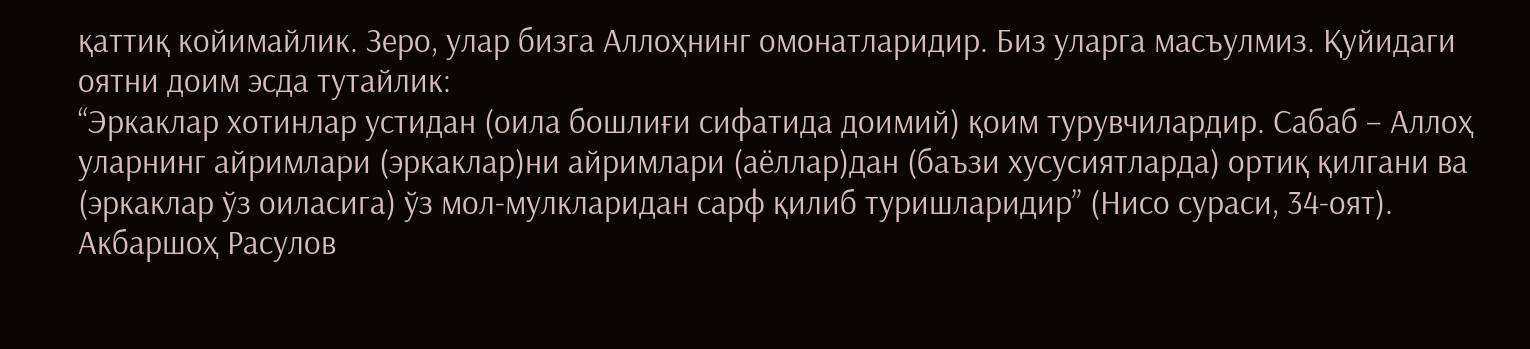қаттиқ койимайлик. Зеро, улар бизга Аллоҳнинг омонатларидир. Биз уларга масъулмиз. Қуйидаги оятни доим эсда тутайлик:
“Эркаклар хотинлар устидан (оила бошлиғи сифатида доимий) қоим турувчилардир. Сабаб – Аллоҳ уларнинг айримлари (эркаклар)ни айримлари (аёллар)дан (баъзи хусусиятларда) ортиқ қилгани ва (эркаклар ўз оиласига) ўз мол-мулкларидан сарф қилиб туришларидир” (Нисо сураси, 34-оят).
Акбаршоҳ Расулов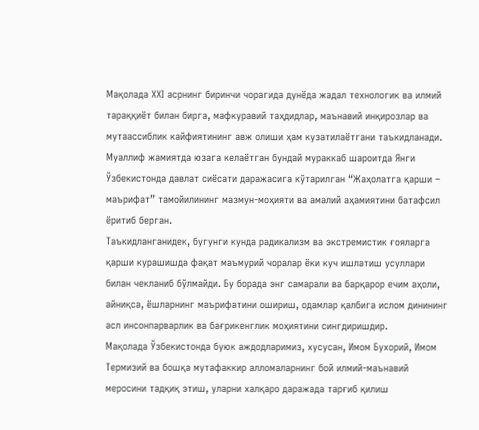Мақолада XXI асрнинг биринчи чорагида дунёда жадал технологик ва илмий тараққиёт билан бирга, мафкуравий таҳдидлар, маънавий инқирозлар ва мутаассиблик кайфиятининг авж олиши ҳам кузатилаётгани таъкидланади. Муаллиф жамиятда юзага келаётган бундай мураккаб шароитда Янги Ўзбекистонда давлат сиёсати даражасига кўтарилган “Жаҳолатга қарши – маърифат” тамойилининг мазмун-моҳияти ва амалий аҳамиятини батафсил ёритиб берган.
Таъкидланганидек, бугунги кунда радикализм ва экстремистик ғояларга қарши курашишда фақат маъмурий чоралар ёки куч ишлатиш усуллари билан чекланиб бўлмайди. Бу борада энг самарали ва барқарор ечим аҳоли, айниқса, ёшларнинг маърифатини ошириш, одамлар қалбига ислом динининг асл инсонпарварлик ва бағрикенглик моҳиятини сингдиришдир.
Мақолада Ўзбекистонда буюк аждодларимиз, хусусан, Имом Бухорий, Имом Термизий ва бошқа мутафаккир алломаларнинг бой илмий-маънавий меросини тадқиқ этиш, уларни халқаро даражада тарғиб қилиш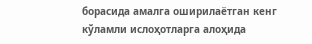борасида амалга оширилаётган кенг кўламли ислоҳотларга алоҳида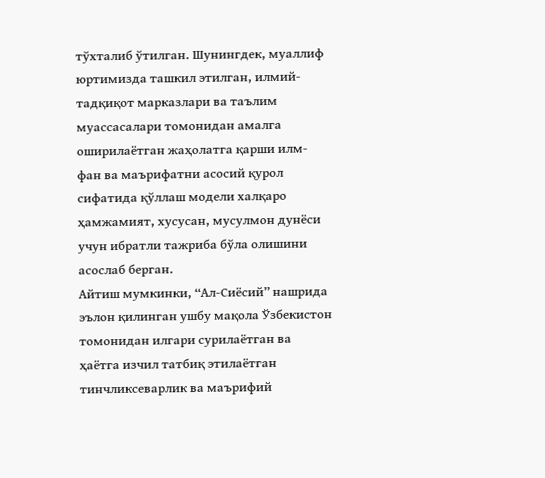тўхталиб ўтилган. Шунингдек, муаллиф юртимизда ташкил этилган, илмий-тадқиқот марказлари ва таълим муассасалари томонидан амалга оширилаётган жаҳолатга қарши илм-фан ва маърифатни асосий қурол сифатида қўллаш модели халқаро ҳамжамият, хусусан, мусулмон дунёси учун ибратли тажриба бўла олишини асослаб берган.
Айтиш мумкинки, “Ал-Сиёсий” нашрида эълон қилинган ушбу мақола Ўзбекистон томонидан илгари сурилаётган ва ҳаётга изчил татбиқ этилаётган тинчликсеварлик ва маърифий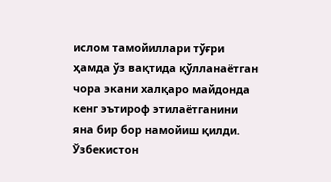ислом тамойиллари тўғри ҳамда ўз вақтида қўлланаётган чора экани халқаро майдонда кенг эътироф этилаётганини яна бир бор намойиш қилди.
Ўзбекистон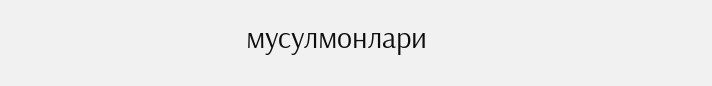мусулмонлари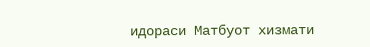идораси Матбуот хизмати